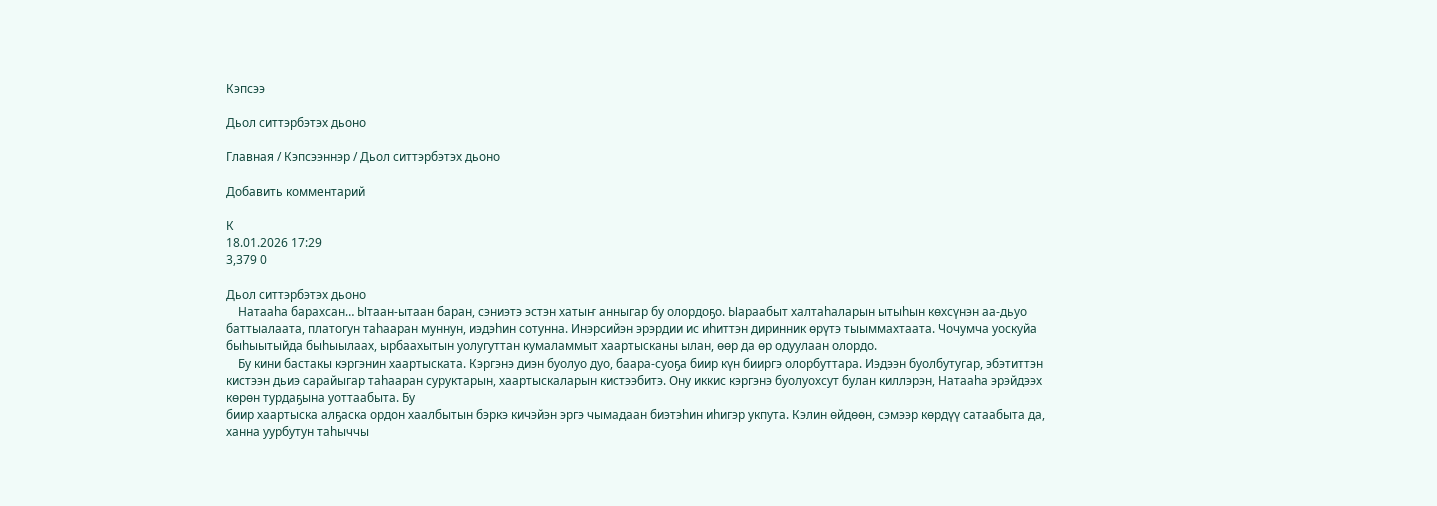Кэпсээ

Дьол ситтэрбэтэх дьоно

Главная / Кэпсээннэр / Дьол ситтэрбэтэх дьоно

Добавить комментарий

К
18.01.2026 17:29
3,379 0

Дьол ситтэрбэтэх дьоно
    Натааһа барахсан… Ытаан-ытаан баран, сэниэтэ эстэн хатыҥ анныгар бу олордоҕо. Ыараабыт халтаһаларын ытыһын көхсүнэн аа-дьуо баттыалаата, платогун таһааран муннун, иэдэһин сотунна. Инэрсийэн эрэрдии ис иһиттэн диринник өрүтэ тыыммахтаата. Чочумча уоскуйа быһыытыйда быһыылаах, ырбаахытын уолугуттан кумаламмыт хаартысканы ылан, өөр да өр одуулаан олордо.
    Бу кини бастакы кэргэнин хаартыската. Кэргэнэ диэн буолуо дуо, баара-суоҕа биир күн бииргэ олорбуттара. Иэдээн буолбутугар, эбэтиттэн кистээн дьиэ сарайыгар таһааран суруктарын, хаартыскаларын кистээбитэ. Ону иккис кэргэнэ буолуохсут булан киллэрэн, Натааһа эрэйдээх көрөн турдаҕына уоттаабыта. Бу
биир хаартыска алҕаска ордон хаалбытын бэркэ кичэйэн эргэ чымадаан биэтэһин иһигэр укпута. Кэлин өйдөөн, сэмээр көрдүү сатаабыта да, ханна уурбутун таһыччы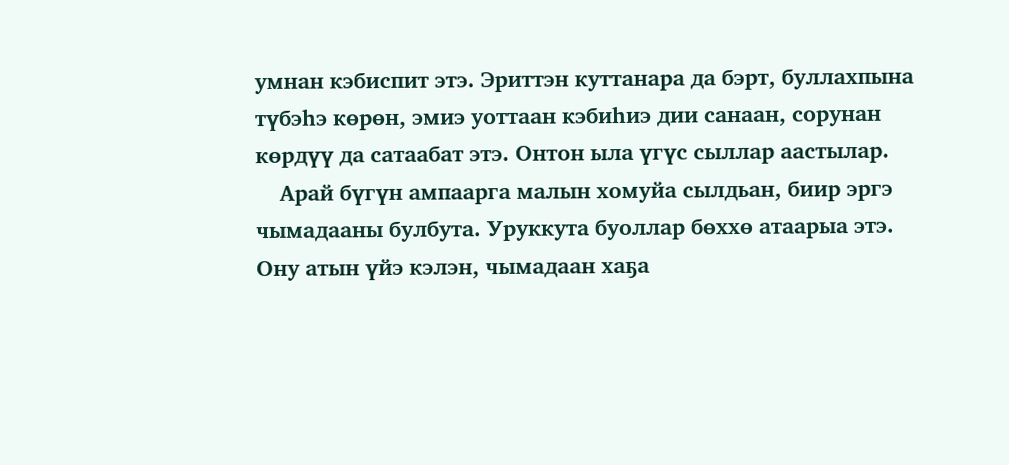умнан кэбиспит этэ. Эриттэн куттанара да бэрт, буллахпына түбэһэ көрөн, эмиэ уоттаан кэбиһиэ дии санаан, сорунан көрдүү да сатаабат этэ. Онтон ыла үгүс сыллар аастылар.
    Арай бүгүн ампаарга малын хомуйа сылдьан, биир эргэ чымадааны булбута. Уруккута буоллар бөххө атаарыа этэ. Ону атын үйэ кэлэн, чымадаан хаҕа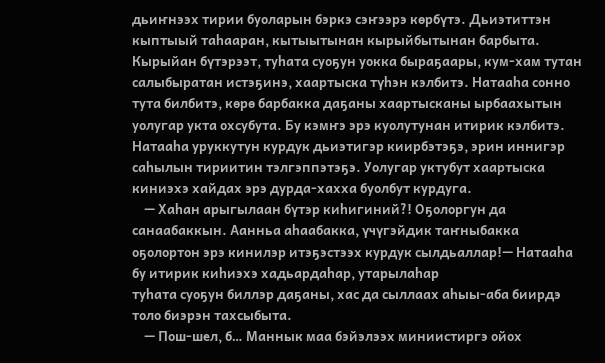дьиҥнээх тирии буоларын бэркэ сэҥээрэ көрбүтэ. Дьиэтиттэн кыптыый таһааран, кытыытынан кырыйбытынан барбыта. Кырыйан бүтэрээт, туһата суоҕун уокка быраҕаары, кум-хам тутан салыбыратан истэҕинэ, хаартыска түһэн кэлбитэ. Натааһа сонно тута билбитэ, көрө барбакка даҕаны хаартысканы ырбаахытын уолугар укта охсубута. Бу кэмҥэ эрэ куолутунан итирик кэлбитэ. Натааһа уруккутун курдук дьиэтигэр киирбэтэҕэ, эрин иннигэр саһылын тириитин тэлгэппэтэҕэ. Уолугар уктубут хаартыска киниэхэ хайдах эрэ дурда-хахха буолбут курдуга.
    — Хаһан арыгылаан бүтэр киһигиний?! Оҕолоргун да санаабаккын. Аанньа аһаабакка, үчүгэйдик таҥныбакка оҕолортон эрэ кинилэр итэҕэстээх курдук сылдьаллар!— Натааһа бу итирик киһиэхэ хадьардаһар, утарылаһар
туһата суоҕун биллэр даҕаны, хас да сыллаах аһыы-аба биирдэ толо биэрэн тахсыбыта.
    — Пош-шел, б… Маннык маа бэйэлээх миниистиргэ ойох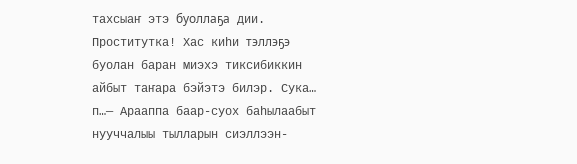тахсыаҥ этэ буоллаҕа дии. Проститутка! Хас киһи тэллэҕэ буолан баран миэхэ тиксибиккин айбыт таҥара бэйэтэ билэр. Сука… п…— Арааппа баар-суох баһылаабыт нууччалыы тылларын сиэллээн-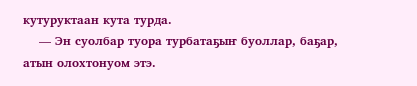кутуруктаан кута турда.
    — Эн суолбар туора турбатаҕыҥ буоллар, баҕар, атын олохтонуом этэ.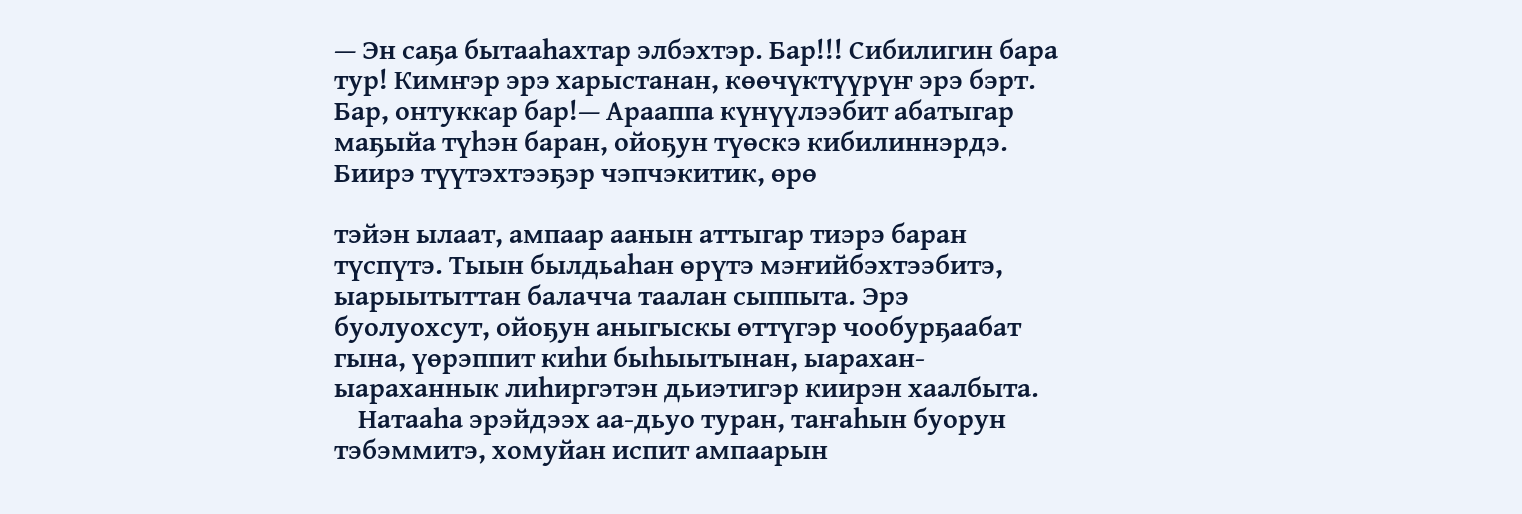— Эн саҕа бытааһахтар элбэхтэр. Бар!!! Сибилигин бара тур! Кимҥэр эрэ харыстанан, көөчүктүүрүҥ эрэ бэрт. Бар, онтуккар бар!— Арааппа күнүүлээбит абатыгар маҕыйа түһэн баран, ойоҕун түөскэ кибилиннэрдэ. Биирэ түүтэхтээҕэр чэпчэкитик, өрө

тэйэн ылаат, ампаар аанын аттыгар тиэрэ баран түспүтэ. Тыын былдьаһан өрүтэ мэҥийбэхтээбитэ, ыарыытыттан балачча таалан сыппыта. Эрэ буолуохсут, ойоҕун аныгыскы өттүгэр чообурҕаабат гына, үөрэппит киһи быһыытынан, ыарахан-ыараханнык лиһиргэтэн дьиэтигэр киирэн хаалбыта.
    Натааһа эрэйдээх аа-дьуо туран, таҥаһын буорун тэбэммитэ, хомуйан испит ампаарын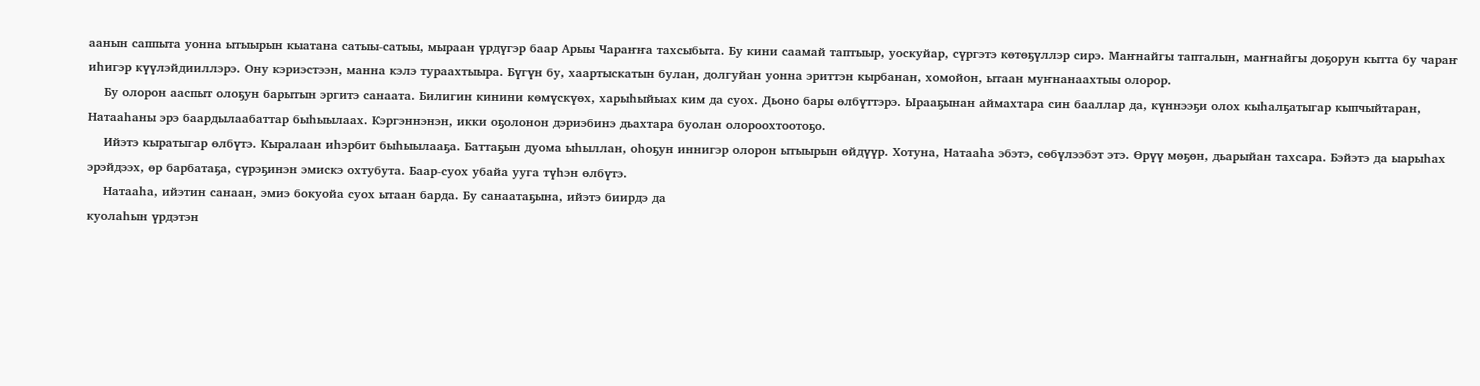аанын саппыта уонна ытыырын кыатана сатыы-сатыы, мыраан үрдүгэр баар Арыы Чараҥҥа тахсыбыта. Бу кини саамай таптыыр, уоскуйар, сүргэтэ көтөҕүллэр сирэ. Маҥнайгы тапталын, маҥнайгы доҕорун кытта бу чараҥ иһигэр күүлэйдииллэрэ. Ону кэриэстээн, манна кэлэ тураахтыыра. Бүгүн бу, хаартыскатын булан, долгуйан уонна эриттэн кырбанан, хомойон, ытаан муҥнанаахтыы олорор.
    Бу олорон ааспыт олоҕун барытын эргитэ санаата. Билигин кинини көмүскүөх, харыһыйыах ким да суох. Дьоно бары өлбүттэрэ. Ырааҕынан аймахтара син бааллар да, күннээҕи олох кыһалҕатыгар кыпчыйтаран, Натааһаны эрэ баардылаабаттар быһыылаах. Кэргэннэнэн, икки оҕолонон дэриэбинэ дьахтара буолан олороохтоотоҕо.
    Ийэтэ кыратыгар өлбүтэ. Кыралаан иһэрбит быһыылааҕа. Баттаҕын дуома ыһыллан, оһоҕун иннигэр олорон ытыырын өйдүүр. Хотуна, Натааһа эбэтэ, сөбүлээбэт этэ. Өрүү мөҕөн, дьарыйан тахсара. Бэйэтэ да ыарыһах
эрэйдээх, өр барбатаҕа, сүрэҕинэн эмискэ охтубута. Баар-суох убайа ууга түһэн өлбүтэ.
    Натааһа, ийэтин санаан, эмиэ бокуойа суох ытаан барда. Бу санаатаҕына, ийэтэ биирдэ да
куолаһын үрдэтэн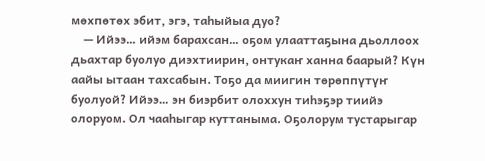мөхпөтөх эбит, эгэ, таһыйыа дуо?
    — Ийээ… ийэм барахсан… оҕом улааттаҕына дьоллоох дьахтар буолуо диэхтиирин, онтукаҥ ханна баарый? Күн аайы ытаан тахсабын. Toҕo да миигин төрөппүтүҥ буолуой? Ийээ… эн биэрбит олоххун тиһэҕэр тиийэ олоруом. Ол чааһыгар куттаныма. Оҕолорум тустарыгар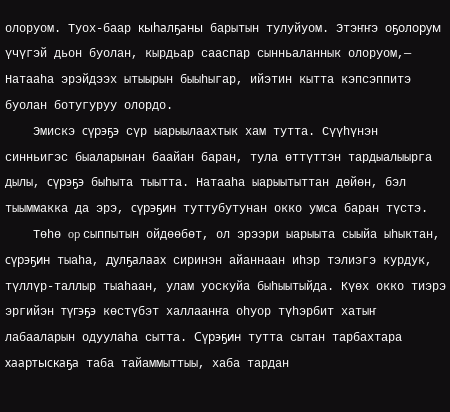олоруом. Туох-баар кыһалҕаны барытын тулуйуом. Этэҥҥэ оҕолорум үчүгэй дьон буолан, кырдьар сааспар сынньаланнык олоруом,— Натааһа эрэйдээх ытыырын быыһыгар, ийэтин кытта кэпсэппитэ буолан ботугуруу олордо.
    Эмискэ сүрэҕэ сүр ыарыылаахтык хам тутта. Сүүһүнэн синньигэс быаларынан баайан баран, тула өттүттэн тардыалыырга дылы, сүрэҕэ быһыта тыытта. Натааһа ыарыытыттан дөйөн, бэл тыыммакка да эрэ, сүрэҕин туттубутунан окко умса баран түстэ.
    Төһө op сыппытын ойдөөбөт, ол эрээри ыарыыта сыыйа ыһыктан, сүрэҕин тыаһа, дулҕалаах сиринэн айаннаан иһэр тэлиэгэ курдук, түллүр-таллыр тыаһаан, улам уоскуйа быһыытыйда. Күөх окко тиэрэ эргийэн түгэҕэ көстүбэт халлаанҥа оһуор түһэрбит хатыҥ лабааларын одуулаһа сытта. Сүрэҕин тутта сытан тарбахтара хаартыскаҕа таба тайаммыттыы, хаба тардан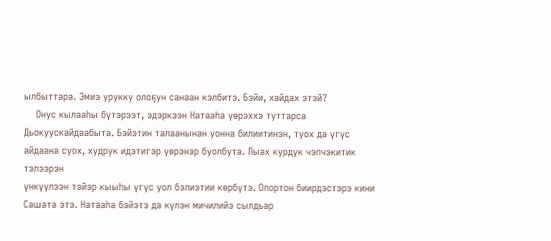ылбыттара. Эмиэ урукку олоҕун санаан кэлбитэ. Бэйи, хайдах этэй?
    Онус кылааһы бүтэрээт, эдэркээн Натааһа үөрэххэ туттарса Дьокуускайдаабыта. Бэйэтин талаанынан уонна билиитинэн, туох да үгүс айдаана суох, худрук идэтигэр үөрэнэр буолбута. Лыах курдук чэпчэкитик тэлээрэн
үнкүүлээн тэйэр кыыһы үгүс уол бэлиэтии көрбүтэ. Олортон биирдэстэрэ кини Сашата этэ. Натааһа бэйэтэ да күлэн мичилийэ сылдьар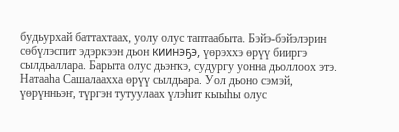будьурхай баттахтаах, уолу олус таптаабыта. Бэйэ-бэйэлэрин сөбүлэспит эдэркээн дьон киинэҕэ, үөрэххэ өрүү бииргэ сылдьаллара. Барыта олус дьэҥкэ, судургу уонна дьоллоох этэ. Натааһа Сашалаахха өрүү сылдьара. Уол дьоно сэмэй, үөрүнньэҥ, түргэн тутуулаах үлэһит кыыһы олус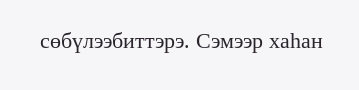сөбүлээбиттэрэ. Сэмээр хаһан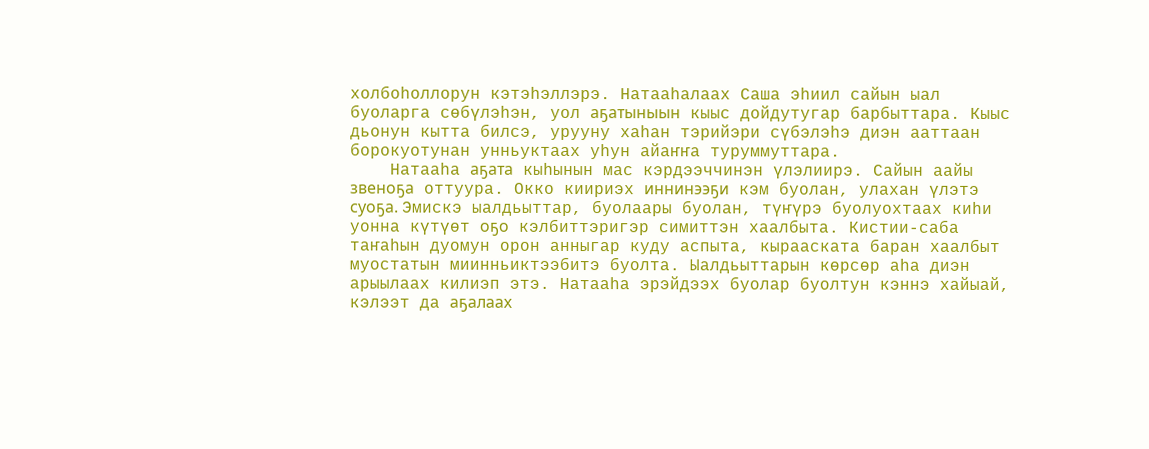холбоһоллорун кэтэһэллэрэ. Натааһалаах Саша эһиил сайын ыал буоларга сөбүлэһэн, уол аҕатыныын кыыс дойдутугар барбыттара. Кыыс дьонун кытта билсэ, урууну хаһан тэрийэри сүбэлэһэ диэн ааттаан борокуотунан унньуктаах уһун айаҥҥа туруммуттара.
    Натааһа аҕата кыһынын мас кэрдээччинэн үлэлиирэ. Сайын аайы звеноҕа оттуура. Окко киириэх иннинээҕи кэм буолан, улахан үлэтэ суоҕа. Эмискэ ыалдьыттар, буолаары буолан, түҥүрэ буолуохтаах киһи уонна күтүөт оҕо кэлбиттэригэр симиттэн хаалбыта. Кистии-саба таҥаһын дуомун орон анныгар куду аспыта, кырааската баран хаалбыт муостатын миинньиктээбитэ буолта. Ыалдьыттарын көрсөр аһа диэн арыылаах килиэп этэ. Натааһа эрэйдээх буолар буолтун кэннэ хайыай, кэлээт да аҕалаах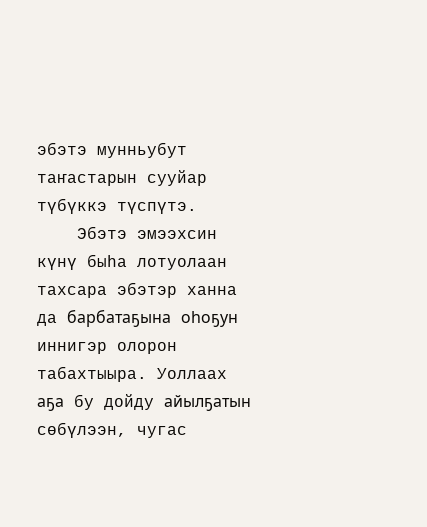эбэтэ мунньубут таҥастарын сууйар
түбүккэ түспүтэ.
    Эбэтэ эмээхсин күнү быһа лотуолаан тахсара эбэтэр ханна да барбатаҕына оһоҕун иннигэр олорон табахтыыра. Уоллаах аҕа бу дойду айылҕатын сөбүлээн, чугас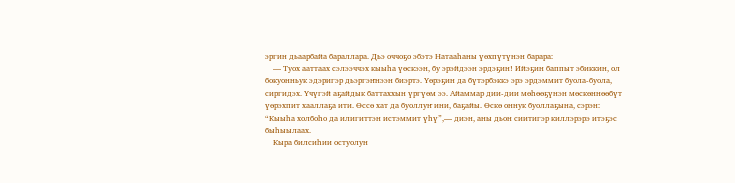эргин дьаарбайа бараллара. Дьэ оччоҕо эбэтэ Натааһаны үөхпүтүнэн барара:
    — Туох ааттаах сэлээччэх кыыһа үөскээн, бу эрэйдээн эрдэҕин! Ийэҕин баппыт эбиккин, ол бокуонньук эдэригэр дьэргэҥнээн биэртэ. Үөрэҕин да бүтэрбэккэ эрэ эрдэммит буола-буола, сиргидэх. Үчүгэй аҕайдык баттаххын үргүөм ээ. Айаммар дии-дии мөһөөҕүнэн мөскөннөөбүт үөрэхпит хааллаҕа ити. Өссө хат да буоллуҥ ини, баҕайы. Өскө оннук буоллаҕына, сэрэн: “Кыыһа холбоһо да илигиттэн истэммит үһү”,— диэн, аны дьон сиитигэр киллэрэрэ итэҕэс быһыылаах.
    Кыра билсиһии остуолун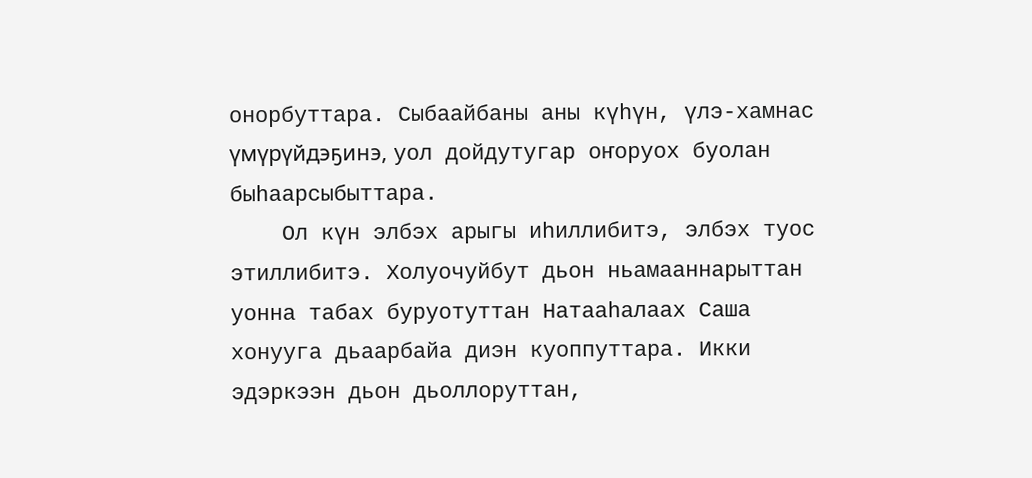онорбуттара. Сыбаайбаны аны күһүн, үлэ-хамнас үмүрүйдэҕинэ, уол дойдутугар оҥоруох буолан быһаарсыбыттара.
    Ол күн элбэх арыгы иһиллибитэ, элбэх туос этиллибитэ. Холуочуйбут дьон ньамааннарыттан уонна табах буруотуттан Натааһалаах Саша хонууга дьаарбайа диэн куоппуттара. Икки эдэркээн дьон дьоллоруттан,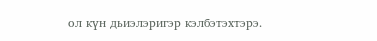ол күн дьиэлэригэр кэлбэтэхтэрэ.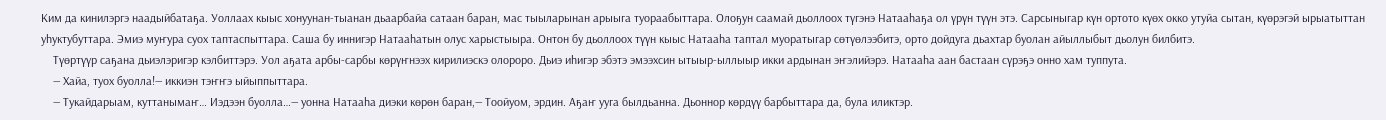Ким да кинилэргэ наадыйбатаҕа. Уоллаах кыыс хонуунан-тыанан дьаарбайа сатаан баран, мас тыыларынан арыыга туораабыттара. Олоҕун саамай дьоллоох түгэнэ Натааһаҕа ол үрүн түүн этэ. Сарсыныгар күн ортото күөх окко утуйа сытан, күөрэгэй ырыатыттан уһуктубуттара. Эмиэ муҥура суох таптаспыттара. Саша бу иннигэр Натааһатын олус харыстыыра. Онтон бу дьоллоох түүн кыыс Натааһа таптал муоратыгар сөтүөлээбитэ, орто дойдуга дьахтар буолан айыллыбыт дьолун билбитэ.
    Түөртүүр саҕана дьиэлэригэр кэлбиттэрэ. Уол аҕата арбы-сарбы көрүҥнээх кирилиэскэ олороро. Дьиэ иһигэр эбэтэ эмээхсин ытыыр-ыллыыр икки ардынан эҥэлийэрэ. Натааһа аан бастаан сүрэҕэ онно хам туппута.
    — Хайа, туох буолла!— иккиэн тэҥҥэ ыйыппыттара.
    — Тукайдарыам, куттанымаҥ… Иэдээн буолла…— уонна Натааһа диэки көрөн баран,— Тоойуом, эрдин. Аҕаҥ ууга былдьанна. Дьоннор көрдүү барбыттара да, була иликтэр.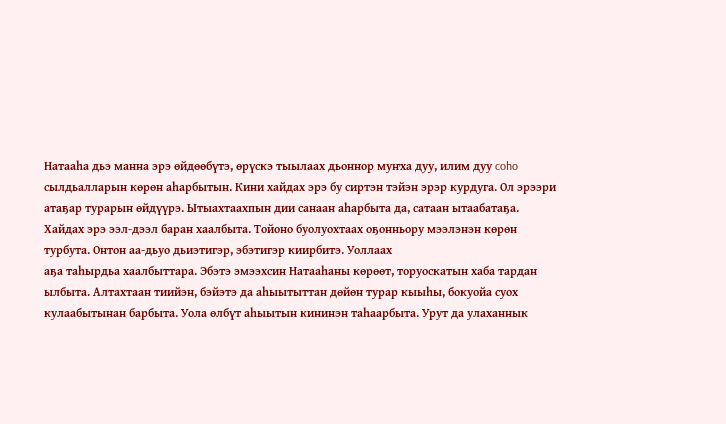Натааһа дьэ манна эрэ өйдөөбүтэ, өрүскэ тыылаах дьоннор муҥха дуу, илим дуу coho
сылдьалларын көрөн аһарбытын. Кини хайдах эрэ бу сиртэн тэйэн эрэр курдуга. Ол эрээри атаҕар турарын өйдүүрэ. Ытыахтаахпын дии санаан аһарбыта да, сатаан ытаабатаҕа. Хайдах эрэ ээл-дээл баран хаалбыта. Тойоно буолуохтаах оҕонньору мээлэнэн көрөн турбута. Онтон аа-дьуо дьиэтигэр, эбэтигэр киирбитэ. Уоллаах
аҕа таһырдьа хаалбыттара. Эбэтэ эмээхсин Натааһаны көрөөт, торуоскатын хаба тардан ылбыта. Алтахтаан тиийэн, бэйэтэ да аһыытыттан дөйөн турар кыыһы, бокуойа суох кулаабытынан барбыта. Уола өлбүт аһыытын кининэн таһаарбыта. Урут да улаханнык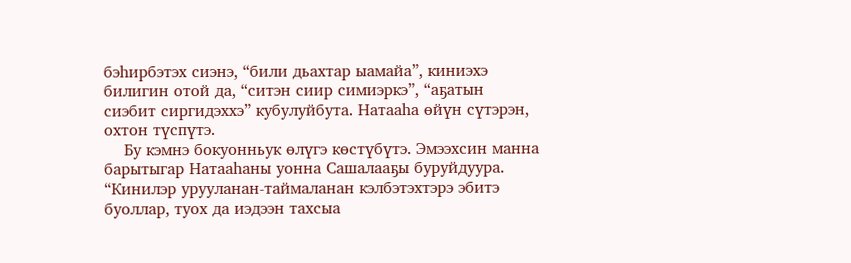бэһирбэтэх сиэнэ, “били дьахтар ыамайа”, киниэхэ билигин отой да, “ситэн сиир симиэркэ”, “аҕатын сиэбит сиргидэххэ” кубулуйбута. Натааһа өйүн сүтэрэн, охтон түспүтэ.
    Бу кэмнэ бокуонньук өлүгэ көстүбүтэ. Эмээхсин манна барытыгар Натааһаны уонна Сашалааҕы буруйдуура. “Кинилэр урууланан-таймаланан кэлбэтэхтэрэ эбитэ буоллар, туох да иэдээн тахсыа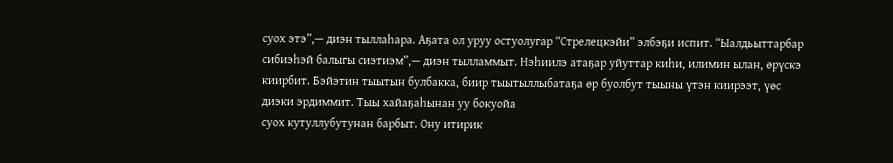суох этэ”,— диэн тыллаһара. Аҕата ол уруу остуолугар “Стрелецкэйи” элбэҕи испит. “Ыалдьыттарбар сибиэһэй балыгы сиэтиэм”,— диэн тылламмыт. Нэһиилэ атаҕар уйуттар киһи, илимин ылан, өрүскэ киирбит. Бэйэтин тыытын булбакка, биир тыытыллыбатаҕа өр буолбут тыыны үтэн киирээт, үөс диэки эрдиммит. Тыы хайаҕаһынан уу бокуойа
суох кутуллубутунан барбыт. Ону итирик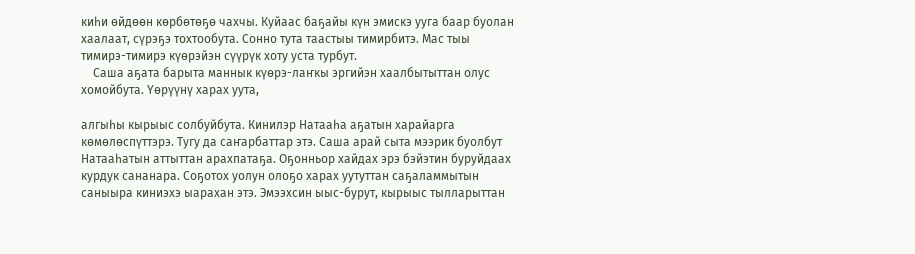киһи өйдөөн көрбөтөҕө чахчы. Куйаас баҕайы күн эмискэ ууга баар буолан хаалаат, сүрэҕэ тохтообута. Сонно тута таастыы тимирбитэ. Мас тыы тимирэ-тимирэ күөрэйэн сүүрүк хоту уста турбут.
    Саша аҕата барыта маннык күөрэ-лаҥкы эргийэн хаалбытыттан олус хомойбута. Үөрүүнү харах уута,

алгыһы кырыыс солбуйбута. Кинилэр Натааһа аҕатын харайарга көмөлөспүттэрэ. Тугу да саҥарбаттар этэ. Саша арай сыта мээрик буолбут Натааһатын аттыттан арахпатаҕа. Оҕонньор хайдах эрэ бэйэтин буруйдаах курдук сананара. Соҕотох уолун олоҕо харах уутуттан саҕаламмытын саныыра киниэхэ ыарахан этэ. Эмээхсин ыыс-бурут, кырыыс тылларыттан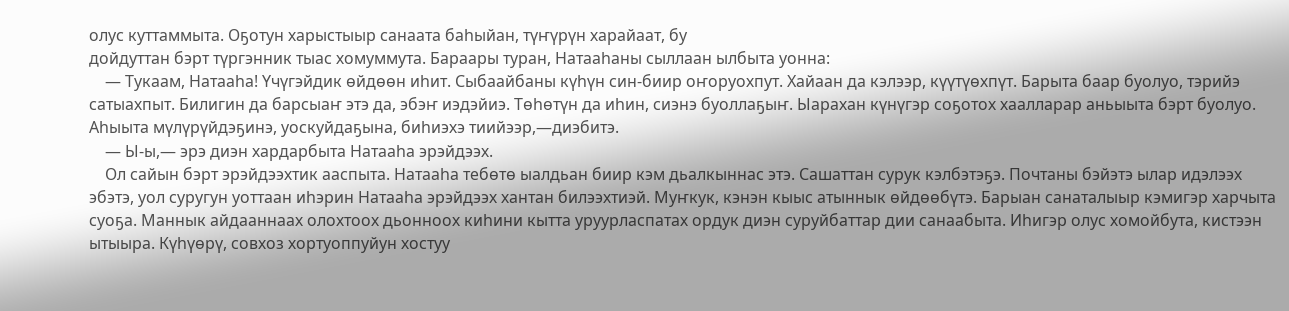олус куттаммыта. Оҕотун харыстыыр санаата баһыйан, түҥүрүн харайаат, бу
дойдуттан бэрт түргэнник тыас хомуммута. Бараары туран, Натааһаны сыллаан ылбыта уонна:
    — Тукаам, Натааһа! Үчүгэйдик өйдөөн иһит. Сыбаайбаны күһүн син-биир оҥоруохпут. Хайаан да кэлээр, күүтүөхпүт. Барыта баар буолуо, тэрийэ сатыахпыт. Билигин да барсыаҥ этэ да, эбэҥ иэдэйиэ. Төһөтүн да иһин, сиэнэ буоллаҕыҥ. Ыарахан күнүгэр соҕотох хаалларар аньыыта бэрт буолуо. Аһыыта мүлүрүйдэҕинэ, уоскуйдаҕына, биһиэхэ тиийээр,—диэбитэ.
    — Ы-ы,— эрэ диэн хардарбыта Натааһа эрэйдээх.
    Ол сайын бэрт эрэйдээхтик ааспыта. Натааһа тебөтө ыалдьан биир кэм дьалкыннас этэ. Сашаттан сурук кэлбэтэҕэ. Почтаны бэйэтэ ылар идэлээх эбэтэ, уол суругун уоттаан иһэрин Натааһа эрэйдээх хантан билээхтиэй. Муҥкук, кэнэн кыыс атыннык өйдөөбүтэ. Барыан санаталыыр кэмигэр харчыта суоҕа. Маннык айдааннаах олохтоох дьонноох киһини кытта уруурласпатах ордук диэн суруйбаттар дии санаабыта. Иһигэр олус хомойбута, кистээн ытыыра. Күһүөрү, совхоз хортуоппуйун хостуу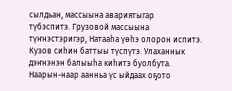сылдьан, массыына авариятыгар
түбэспитэ. Грузовой массыына түҥнэстэригэр, Натааһа үөһэ олорон испитэ. Кузов сиһин баттыы түспүтэ. Улаханнык дэҥнэнэн балыыһа киһитэ буолбута. Наарын-наар аанньа үс ыйдаах оҕото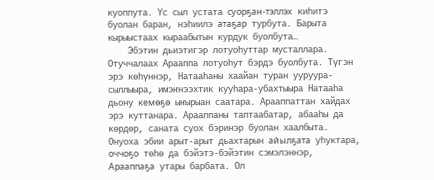куоппута. Үс сыл устата суорҕан-тэллэх киһитэ буолан баран, нэһиилэ атаҕар турбута. Барыта кырыыстаах кыраабытын курдук буолбута…
    Эбэтин дьиэтигэр лотуоһуттар мусталлара. Отуччалаах Арааппа лотуоһут бэрдэ буолбута. Түгэн эрэ көһүннэр, Натааһаны хаайан туран ууруура-сыллыыра, имэҥнээхтик кууһара-убахтыыра Натааһа дьону кемөҕө ыҥырыан саатара. Арааппаттан хайдах эрэ куттанара. Арааппаны таптаабатар, абааһы да көрдөр, саната суох бэринэр буолан хаалбыта. Онуоха эбии арыт-арыт дьахтарын айылҕата уһуктара, оччоҕо төһө да бэйэтэ-бэйэтин сэмэлэннэр, Арааппаҕа утары барбата. Ол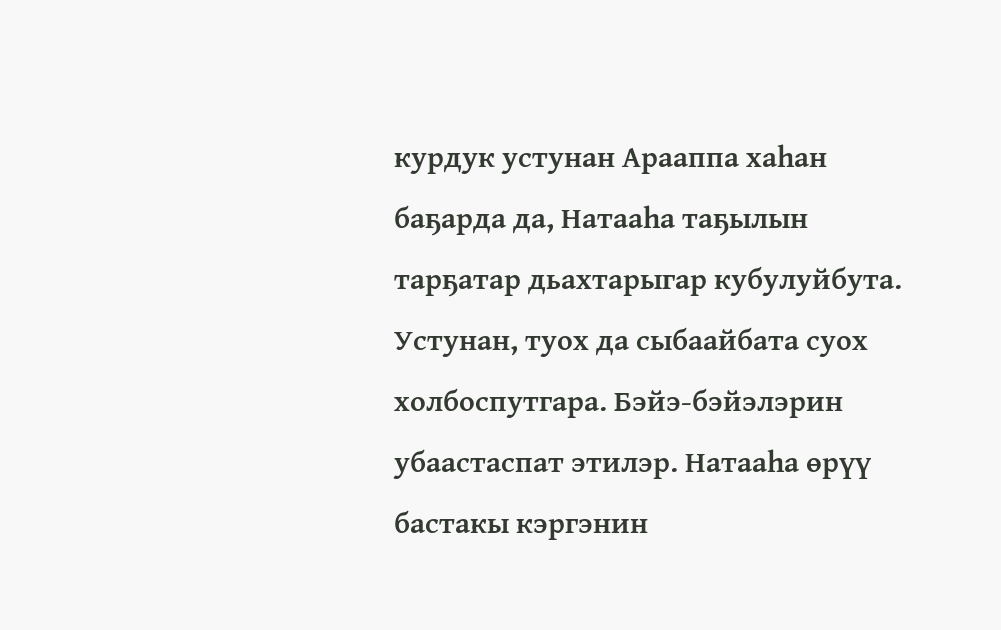курдук устунан Арааппа хаһан баҕарда да, Натааһа таҕылын
тарҕатар дьахтарыгар кубулуйбута. Устунан, туох да сыбаайбата суох холбоспутгара. Бэйэ-бэйэлэрин убаастаспат этилэр. Натааһа өрүү бастакы кэргэнин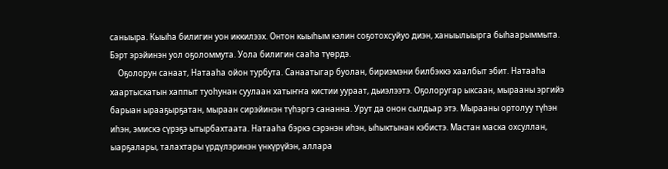саныыра. Кыыһа билигин уон иккилээх. Онтон кыыһым кэлин соҕотохсуйуо диэн, ханыылыырга быһаарыммыта. Бэрт эрэйинэн уол оҕоломмута. Уола билигин сааһа түөрдэ.
    Оҕолорун санаат, Натааһа ойон турбута. Санаатыгар буолан, бириэмэни билбэккэ хаалбыт эбит. Натааһа хаартыскатын хаппыт туоһунан суулаан хатыҥҥа кистии уураат, дьиэлээтэ. Оҕолоругар ыксаан, мырааны эргийэ
барыан ырааҕырҕатан, мыраан сирэйинэн түһэргэ сананна. Урут да онон сылдьар этэ. Мырааны ортолуу түһэн иһэн, эмискэ сүрэҕэ ытырбахтаата. Натааһа бэркэ сэрэнэн иһэн, ыһыктынан кэбистэ. Мастан маска охсуллан,
ыарҕалары, талахтары үрдүлэринэн үнкүрүйэн, аллара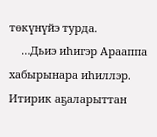төкүнүйэ турда.
    …Дьиэ иһигэр Арааппа хабырынара иһиллэр. Итирик аҕаларыттан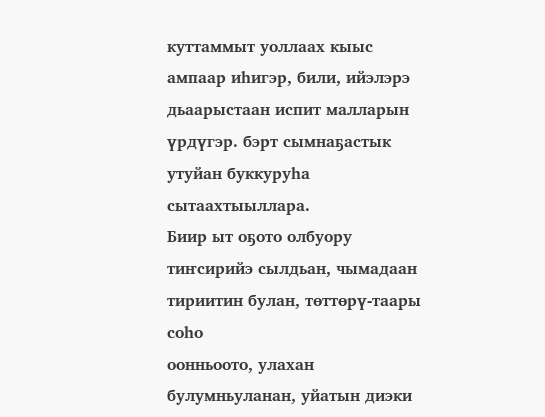куттаммыт уоллаах кыыс ампаар иһигэр, били, ийэлэрэ дьаарыстаан испит малларын үрдүгэр. бэрт сымнаҕастык утуйан буккуруһа сытаахтыыллара.
Биир ыт оҕото олбуору тиҥсирийэ сылдьан, чымадаан тириитин булан, төттөрү-таары соһо
оонньоото, улахан булумньуланан, уйатын диэки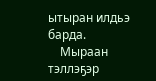ытыран илдьэ барда.
    Мыраан тэллэҕэр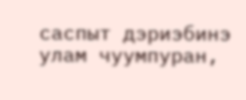саспыт дэриэбинэ улам чуумпуран,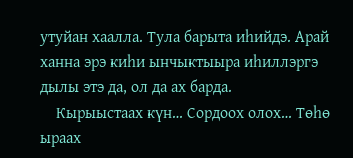утуйан хаалла. Тула барыта иһийдэ. Арай ханна эрэ киһи ынчыктыыра иһиллэргэ дылы этэ да, ол да ах барда.
    Кырыыстаах күн… Сордоох олох… Төһө ыраах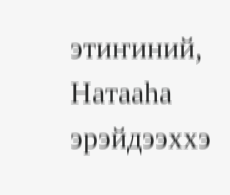этиҥиний, Натааһа эрэйдээххэ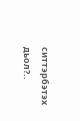ситтэрбэтэх дьол?..